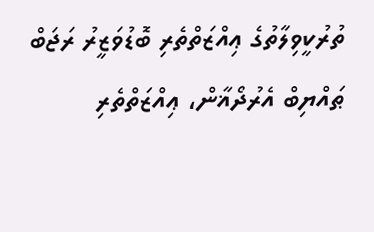ތުރުކީވިލާތުގެ ޢިއްޒަތްތެރި ބޮޑުވަޒީރު ރަޖަބް ޠައްޔިބް އެރުދޯޣާން، ޢިއްޒަތްތެރި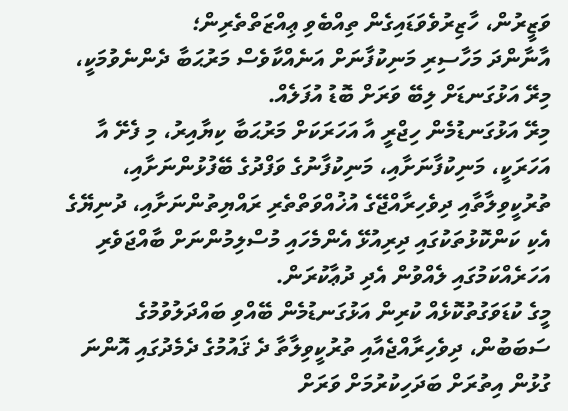ވަޒީރުން، ހާޒިރުވެވަޑައިގެން ތިއްބެވި ޢިއްޒަތްތެރިން؛
އާނާންދަ މަހާސިރި މަނިކުފާނަށް އަނެއްކާވެސް މަރުޙަބާ ދެންނެވުމަކީ، މިރޭ އަޅުގަނޑަށް ލިބޭ ވަރަށް ބޮޑު އުފަލެއް.
މިރޭ އަޅުގަނޑުމެން ހިޖްރީ އާ އަހަރަކަށް މަރުޙަބާ ކިޔާއިރު، މި ފެށޭ އާ އަހަރަކީ، މަނިކުފާނަށާއި، މަނިކުފާނުގެ ވަފްދުގެ ބޭފުޅުންނަށާއި، ތުރުކީވިލާތާއި ދިވެހިރާއްޖޭގެ އުޚުއްވަތްތެރި ރައްޔިތުންނަށާއި، ދުނިޔޭގެ އެކި ކަންކޮޅުތަކުގައި ދިރިއުޅޭ އެންމެހައި މުސްލިމުންނަށް ބާއްޖަވެރި އަހަރެއްކަމުގައި ލެއްވުން އެދި ދުޢާކުރަން.
މީގެ ކުޑަވަގުތުކޮޅެއް ކުރިން އަޅުގަނޑުމެން ބޭއްވި ބައްދަލުވުމުގެ ސަބަބުން، ދިވެހިރާއްޖެއާއި ތުރުކީވިލާތާ ދެ ޤައުމުގެ ދެމެދުގައި އޮންނަ ގުޅުން އިތުރަށް ބަދަހިކުރުމަށް ވަރަށް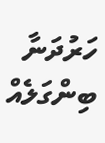ހަރުދަނާ ބިންގަލެއް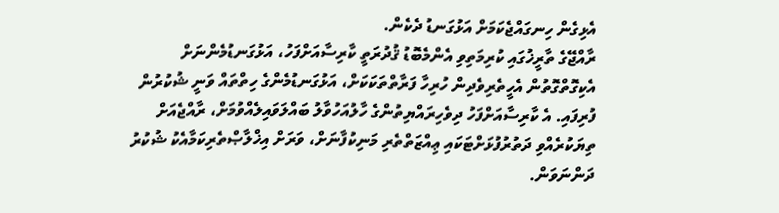އެޅިގެން ހިނގައްޖެކަމަށް އަޅުގަނޑު ދެކެން.
ރާއްޖޭގެ ތާރީޚުގައި ކުރިމަތިވި އެންމެބޮޑު ޤުދުރަތީ ކާރިސާއަށްފަހު، އަޅުގަނޑުމެންނަށް އެކިގޮތްގޮތުން އެހީތެރިވެދިން ހުރިހާ ފަރާތްތަކަކަށް، އަޅުގަނޑުމެންގެ ހިތްތައް ވަނީ ޝުކުރުން ފުރިފައި. އެ ކާރިސާއަށްފަހު ދިވެހިރައްޔިތުންގެ ހާލުއަހުވާލު ބައްލަވައިލެއްވުމަށް، ރާއްޖެއަށް ތިޔަކުރެއްވި ދަތުރުފުޅަށްޓަކައި ޢިއްޒަތްތެރި މަނިކުފާނަށް، ވަރަށް އިޚްލާޞްތެރިކަމާއެކު ޝުކުރު ދަންނަވަން.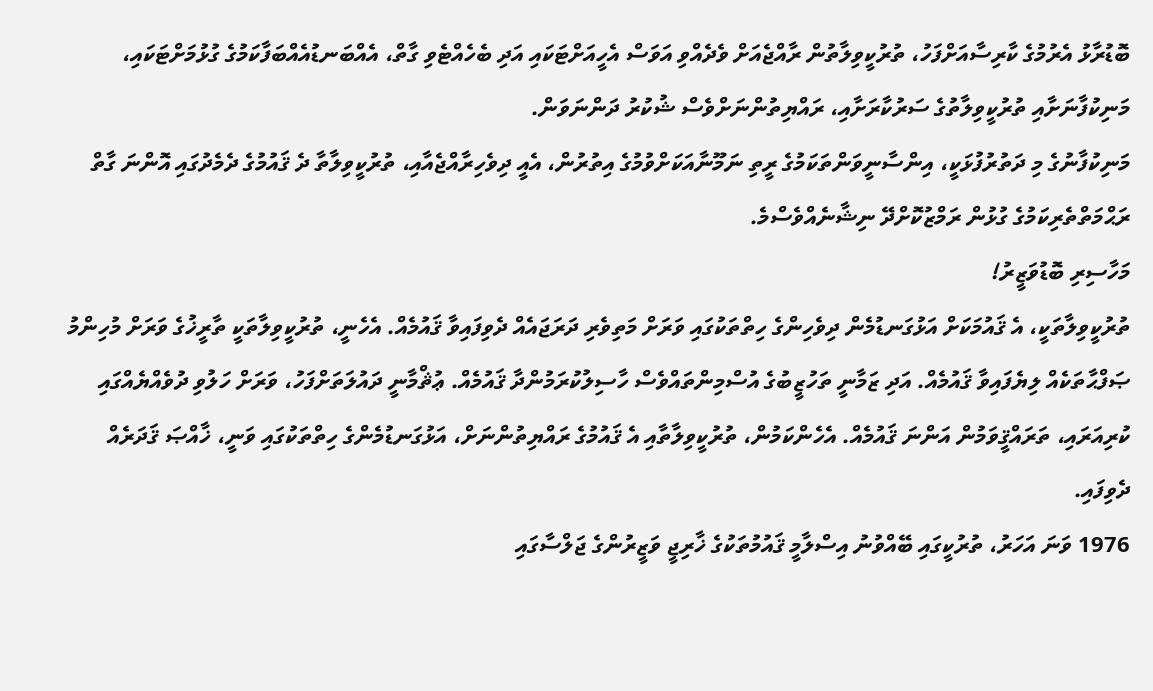ބޮޑުރާޅު އެރުމުގެ ކާރިސާއަށްފަހު، ތުރުކީވިލާތުން ރާއްޖެއަށް ވެދެއްވި އަވަސް އެހީއަށްޓަކައި އަދި ބެހެއްޓެވި ގާތް، އެއްބަނޑުއެއްބަފާކަމުގެ ގުޅުމަށްޓަކައި، މަނިކުފާނަށާއި ތުރުކީވިލާތުގެ ސަރުކާރަށާއި، ރައްޔިތުންނަށްވެސް ޝުކުރު ދަންނަވަން.
މަނިކުފާނުގެ މި ދަތުރުފުޅަކީ، އިންސާނީވަންތަކަމުގެ ރީތި ނަމޫނާއަކަށްވުމުގެ އިތުރުން، އެއީ ދިވެހިރާއްޖެއާއި، ތުރުކީވިލާތާ ދެ ޤައުމުގެ ދެމެދުގައި އޮންނަ ގާތް ރަޙްމަތްތެރިކަމުގެ ގުޅުން ރަމްޒުކޮށްދޭ ނިޝާނެއްވެސްމެ.
މަހާސިރި ބޮޑުވަޒީރު!
ތުރުކީވިލާތަކީ، އެ ޤައުމަކަށް އަޅުގަނޑުމެން ދިވެހިންގެ ހިތްތަކުގައި ވަރަށް މަތިވެރި ދަރަޖައެއް ދެވިފައިވާ ޤައުމެއް. އެހެނީ، ތުރުކީވިލާތަކީ ތާރީޚުގެ ވަރަށް މުހިންމު ޞަފްޙާތަކެއް ލިޔެފައިވާ ޤައުމެއް. އަދި ޒަމާނީ ތަހުޒީބުގެ އުސްމިންތައްވެސް ހާސިލުކުރަމުންދާ ޤައުމެއް. ޢުޘްމާނީ ދައުލަތަށްފަހު، ވަރަށް ހަލުވި ދުވެއްޔެއްގައި ކުރިއަރައި، ތަރައްޤީވަމުން އަންނަ ޤައުމެއް. އެހެންކަމުން، ތުރުކީވިލާތާއި އެ ޤައުމުގެ ރައްޔިތުންނަށް، އަޅުގަނޑުމެންގެ ހިތްތަކުގައި ވަނީ، ޚާއްޞަ ޤަދަރެއް ދެވިފައި.
1976 ވަނަ އަހަރު، ތުރުކީގައި ބޭއްވުނު އިސްލާމީ ޤައުމުތަކުގެ ޚާރިޖީ ވަޒީރުންގެ ޖަލްސާގައި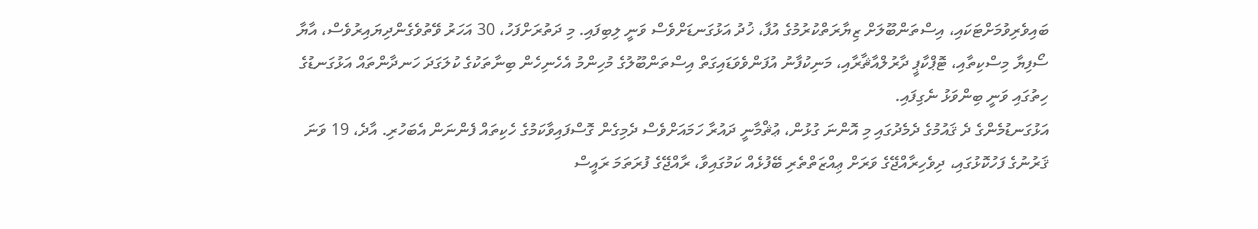ބައިވެރިވުމަށްޓަކައި، އިސްތަންބޫލަށް ޒިޔާރަތްކުރުމުގެ އުފާ، ޚުދު އަޅުގަނޑަށްވެސް ވަނީ ލިބިފައި. މި ދަތުރަށްފަހު، 30 އަހަރު ވޭތުވެގެންދިޔައިރުވެސް، އާޔާ ސޯފިޔާ މިސްކިތާއި، ޓޮޕްކާޕީ ދާރުލްއާޘާރާއި، މަނިކުފާނު އުފަންވެވަޑައިގަތް އިސްތަންބޫލުގެ މުހިންމު އެހެނިހެން ބިނާތަކުގެ ކުލަގަދަ ހަނދާންތައް އަޅުގަނޑުގެ ހިތުގައި ވަނީ ބިންވަޅު ނެގިފައި.
އަޅުގަނޑުމެންގެ ދެ ޤައުމުގެ ދެމެދުގައި މި އޮންނަ ގުޅުން، ޢުޘްމާނީ ދައުރާ ހަމައަށްވެސް ދެމިގެން ގޮސްފައިވާކަމުގެ ހެކިތައް ފެންނަން އެބަހުރި. އާދެ، 19 ވަނަ ޤަރުނުގެ ފަހުކޮޅުގައި، ދިވެހިރާއްޖޭގެ ވަރަށް ޢިއްޒަތްތެރި ބޭފުޅެއް ކަމުގައިވާ، ރާއްޖޭގެ ފުރަތަމަ ރައީސް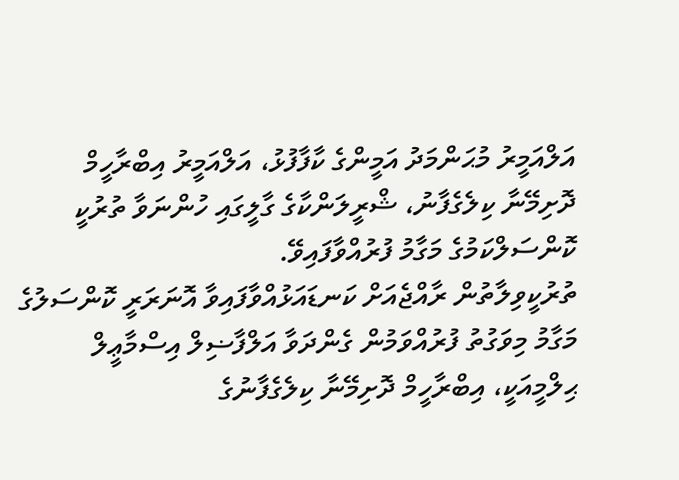އަލްއަމީރު މުޙަންމަދު އަމީންގެ ކާފާފުޅު، އަލްއަމީރު އިބްރާހީމް ދޮށިމޭނާ ކިލެގެފާނު، ޝްރީލަންކާގެ ގާލީގައި ހުންނަވާ ތުރުކީ ކޮންސަލްކަމުގެ މަގާމު ފުރުއްވާފައިވޭ.
ތުރުކީވިލާތުން ރާއްޖެއަށް ކަނޑައަޅުއްވާފައިވާ އޮނަރަރީ ކޮންސަލުގެ މަގާމު މިވަގުތު ފުރުއްވަމުން ގެންދަވާ އަލްފާޟިލް އިސްމާޢީލް ޙިލްމީއަކީ، އިބްރާހީމް ދޮށިމޭނާ ކިލެގެފާނުގެ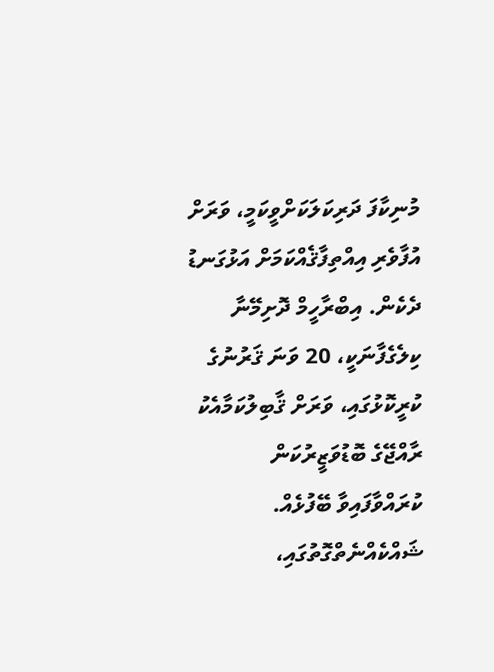މުނިކާފަ ދަރިކަލަކަށްވީކަމީ، ވަރަށް އުފާވެރި އިއްތިފާޤެއްކަމަށް އަޅުގަނޑު ދެކެން. އިބްރާހީމް ދޮށިމޭނާ ކިލެގެފާނަކީ، 20 ވަނަ ޤަރުނުގެ ކުރީކޮޅުގައި، ވަރަށް ޤާބިލުކަމާއެކު ރާއްޖޭގެ ބޮޑުވަޒީރުކަން ކުރައްވާފައިވާ ބޭފުޅެއް.
ޝައްކެއްނެތްގޮތުގައި،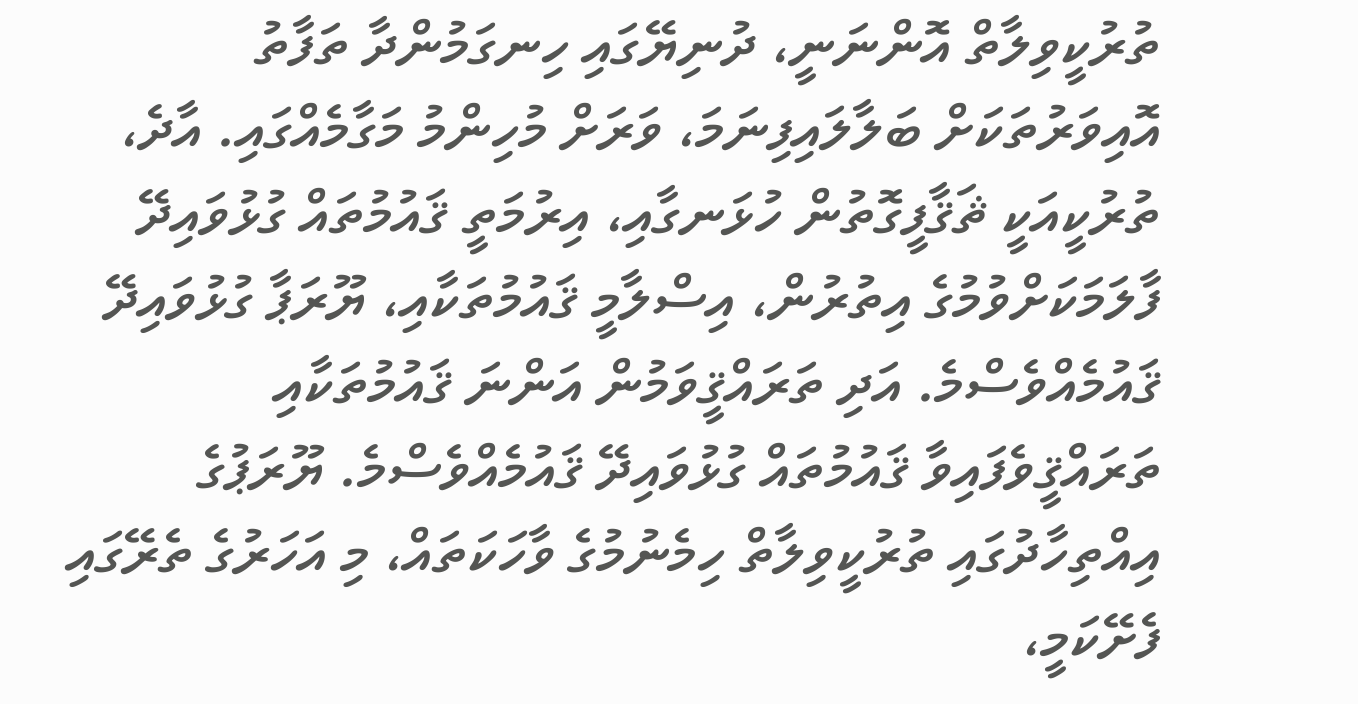ތުރުކީވިލާތް އޮންނަނީ، ދުނިޔޭގައި ހިނގަމުންދާ ތަފާތު އޮއިވަރުތަކަށް ބަލާލައިފިނަމަ، ވަރަށް މުހިންމު މަގާމެއްގައި. އާދެ، ތުރުކީއަކީ ޘަޤާފީގޮތުން ހުޅަނގާއި، އިރުމަތީ ޤައުމުތައް ގުޅުވައިދޭ ފާލަމަކަށްވުމުގެ އިތުރުން، އިސްލާމީ ޤައުމުތަކާއި، ޔޫރަޕާ ގުޅުވައިދޭ ޤައުމެއްވެސްމެ. އަދި ތަރައްޤީވަމުން އަންނަ ޤައުމުތަކާއި ތަރައްޤީވެފައިވާ ޤައުމުތައް ގުޅުވައިދޭ ޤައުމެއްވެސްމެ. ޔޫރަޕުގެ އިއްތިހާދުގައި ތުރުކީވިލާތް ހިމެނުމުގެ ވާހަކަތައް، މި އަހަރުގެ ތެރޭގައި ފެށޭކަމީ،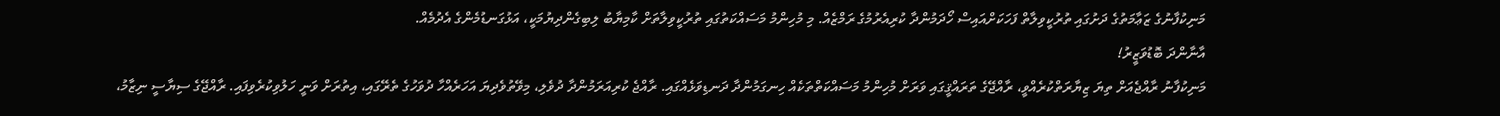މަނިކުފާނުގެ ޒަޢާމަތުގެ ދަށުގައި ތުރުކީވިލާތް ފަހަކަށްއައިސް ހޯދަމުންދާ ކުރިއެރުމުގެ ރަމްޒެއް. މި މުހިންމު މަސައްކަތުގައި ތުރުކީވިލާތަށް ކާމިޔާބު ލިބިގެންދިޔުމަކީ، އަޅުގަނޑުމެންގެ އެދުމެއް.
އާނާންދަ ބޮޑުވަޒީރު!
މަނިކުފާނު ރާއްޖެއަށް ތިޔަ ޒިޔާރަތްކުރެއްވީ، ރާއްޖޭގެ ތަރައްޤީގައި ވަރަށް މުހިންމު މަސައްކަތްތަކެއް ހިނގަމުންދާ ދަނޑިވަޅެއްގައި. ރާއްޖެ ކުރިއަރަމުންދާ ދުވެލި، މިވޭތުވެދިޔަ އަހަރެއްހާ ދުވަހުގެ ތެރޭގައި، އިތުރަށް ވަނީ ހަލުވިކުރެވިފައި. ރާއްޖޭގެ ސިޔާސީ ނިޒާމު،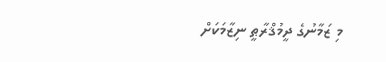މި ޒަމާނުގެ ދީމުޤްރާޠީ ނިޒާމަކަށް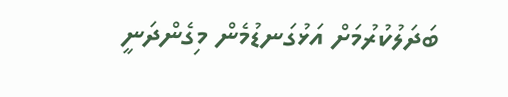ބަދަލުކުރުމަށް އަޅުގަނޑުމެން މިގެންދަނީ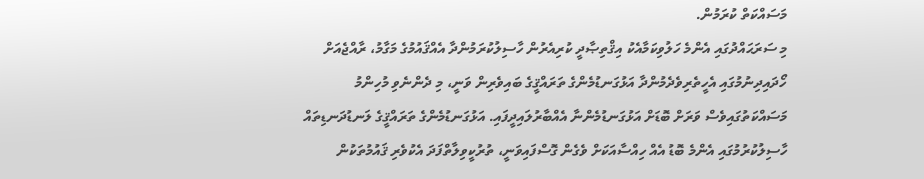މަސައްކަތް ކުރަމުން.
މި ސަރަޙައްދުގައި އެންމެ ހަލުވިކަމާއެކު އިޤްތިޞާދީ ކުރިއެރުން ހާސިލުކުރަމުންދާ އެއްޤައުމުގެ މަގާމު، ރާއްޖެއަށް ހޯދައިދިނުމުގައި އެހީތެރިވެދެމުންދާ އަޅުގަނޑުމެންގެ ތަރައްޤީގެ ބައިވެރިން ވަނީ، މި ދެންނެވި މުހިންމު މަސައްކަތުގައިވެސް ވަރަށް ބޮޑަށް އަޅުގަނޑުމެންނާ އެއްބާރުލައިދީފައި. އަޅުގަނޑުމެންގެ ތަރައްޤީގެ ލަނޑުދަނޑިތައް ހާސިލުކުރުމުގައި އެންމެ ބޮޑު އެއް ހިއްސާއަކަށް ވެގެން ގޮސްފައިވަނީ، ތުރުކީވިލާތްފަދަ އެކުވެރި ޤައުމުތަކުން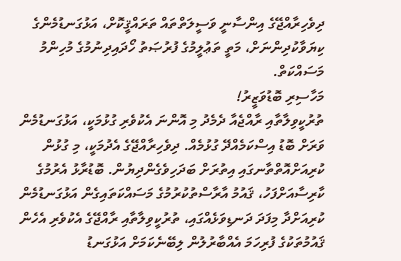ދިވެހިރާއްޖޭގެ އިންސާނީ ވަސީލަތްތައް ތަރައްޤީކޮށް، އަޅުގަނޑުމެންގެ ކިޔަވާކުދިންނަށް، މަތީ ތަޢުލީމުގެ ފުރުޞަތު ހޯދައިދިނުމުގެ މުހިންމު މަސައްކަތް.
މަހާސިރި ބޮޑުވަޒީރު!
ތުރުކީވިލާތާއި ރާއްޖެއާ ދެމެދު މި އޮންނަ އެކުވެރި ގުޅުމަކީ، އަޅުގަނޑުމެން ވަރަށް ބޮޑު އިސްކަމެއްދޭ ގުޅުމެއް. ދިވެހިރާއްޖޭގެ އެދުމަކީ، މި ގުޅުން ކުރިއަށްއޮތްތާނގައި އިތުރަށް ބަދަހިވެގެންދިޔުން. ބޮޑުރާޅު އެރުމުގެ ކާރިސާއަށްފަހު، ޤައުމު އާރާސްތުކުރުމުގެ މަސައްކަތައިގެން އަޅުގަނޑުމެން ކުރިއަށްދާ މިފަދަ ދަނޑިވަޅެއްގައި، ތުރުކީވިލާތާއި ރާއްޖޭގެ އެކުވެރި އެހެން ޤައުމުތަކުގެ ފުރިހަމަ އެއްބާރުލުން ލިބޭނެކަމަށް އަޅުގަނޑު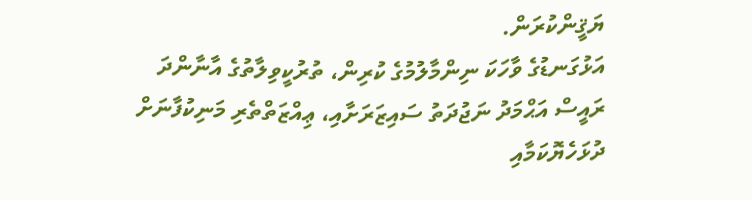ޔަޤީންކުރަން.
އަޅުގަނޑުގެ ވާހަކަ ނިންމާލުމުގެ ކުރިން، ތުރުކީވިލާތުގެ އާނާންދަ ރައީސް އަޙްމަދު ނަޖުދަތު ސައިޒަރަށާއި، ޢިއްޒަތްތެރި މަނިކުފާނަށް ދުޅަހެޔޮކަމާއި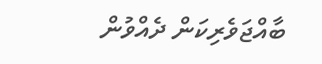ބާއްޖަވެރިކަން ދެއްވުން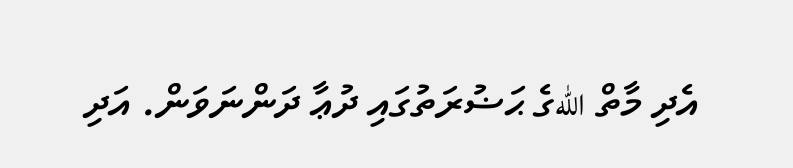އެދި މާތް اللهގެ ޙަޟުރަތުގައި ދުޢާ ދަންނަވަން. އަދި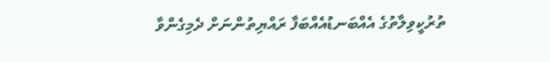ތުރުކީވިލާތުގެ އެއްބަނޑުއެއްބަފާ ރައްޔިތުންނަށް ދެމިގެންވާ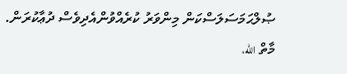ޞުލްޙަމަސަލަސްކަން މިންވަރު ކުރެއްވުންއެދިވެސް ދުޢާކުރަން.
މާތް الله،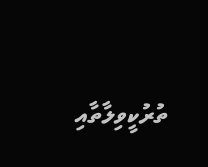ތުރުކީވިލާތާއި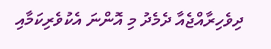ދިވެހިރާއްޖެއާ ދެމެދު މި އޮންނަ އެކުވެރިކަމާއި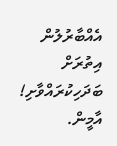އެއްބާރުލުން އިތުރަށް ބަދަހިކުރައްވާށި! އާމީން.